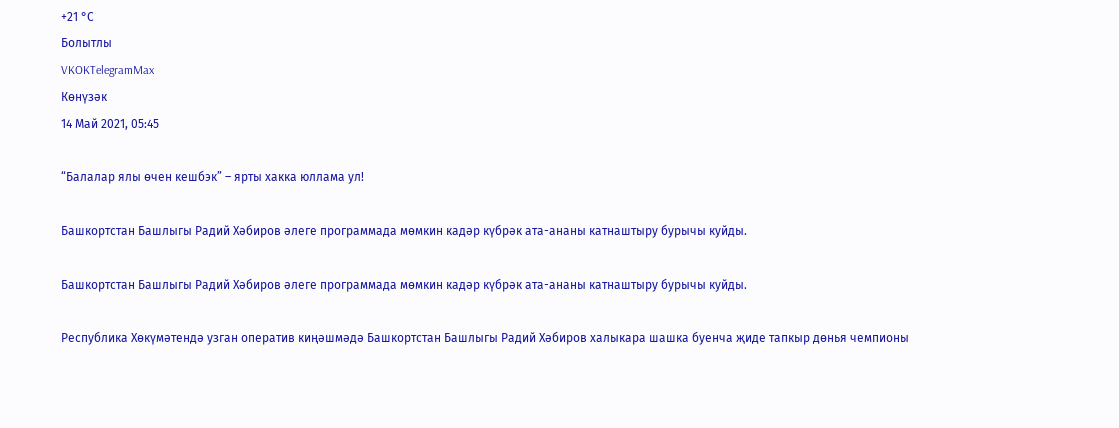+21 °С
Болытлы
VKOKTelegramMax
Көнүзәк
14 Май 2021, 05:45

“Балалар ялы өчен кешбэк” – ярты хакка юллама ул!

Башкортстан Башлыгы Радий Хәбиров әлеге программада мөмкин кадәр күбрәк ата-ананы катнаштыру бурычы куйды.

Башкортстан Башлыгы Радий Хәбиров әлеге программада мөмкин кадәр күбрәк ата-ананы катнаштыру бурычы куйды.

Республика Хөкүмәтендә узган оператив киңәшмәдә Башкортстан Башлыгы Радий Хәбиров халыкара шашка буенча җиде тапкыр дөнья чемпионы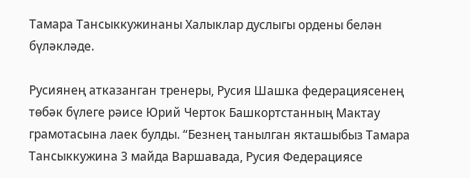Тамара Тансыккужинаны Халыклар дуслыгы ордены белән бүләкләде.

Русиянең атказанган тренеры, Русия Шашка федерациясенең төбәк бүлеге рәисе Юрий Черток Башкортстанның Мактау грамотасына лаек булды. “Безнең танылган якташыбыз Тамара Тансыккужина 3 майда Варшавада, Русия Федерациясе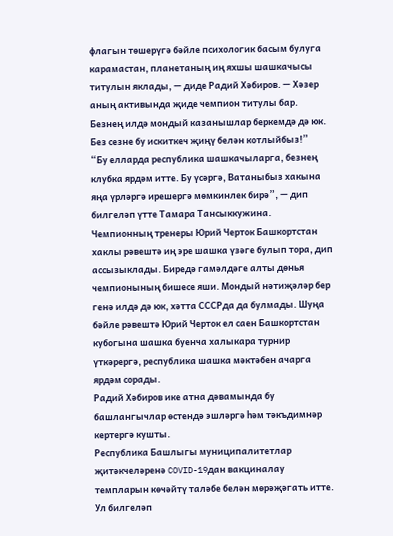флагын төшерүгә бәйле психологик басым булуга карамастан, планетаның иң яхшы шашкачысы титулын яклады, — диде Радий Хәбиров. — Хәзер аның активында җиде чемпион титулы бар. Безнең илдә мондый казанышлар беркемдә дә юк. Без сезне бу искиткеч җиңү белән котлыйбыз!”
“Бу елларда республика шашкачыларга, безнең клубка ярдәм итте. Бу үсәргә, Ватаныбыз хакына яңа үрләргә ирешергә мөмкинлек бирә”, — дип билгеләп үтте Тамара Тансыккужина. Чемпионның тренеры Юрий Черток Башкортстан хаклы рәвештә иң эре шашка үзәге булып тора, дип ассызыклады. Биредә гамәлдәге алты дөнья чемпионының бишесе яши. Мондый нәтиҗәләр бер генә илдә дә юк, хәтта СССРда да булмады. Шуңа бәйле рәвештә Юрий Черток ел саен Башкортстан кубогына шашка буенча халыкара турнир үткәрергә, республика шашка мәктәбен ачарга ярдәм сорады.
Радий Хәбиров ике атна дәвамында бу башлангычлар өстендә эшләргә һәм тәкъдимнәр кертергә кушты.
Республика Башлыгы муниципалитетлар җитәкчеләренә COVID-19дан вакциналау темпларын көчәйтү таләбе белән мөрәҗәгать итте. Ул билгеләп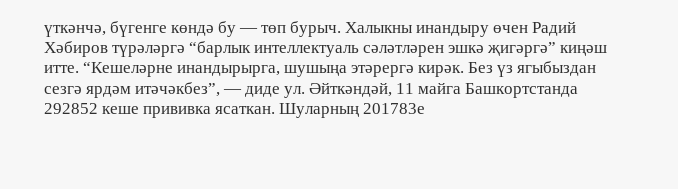үткәнчә, бүгенге көндә бу — төп бурыч. Халыкны инандыру өчен Радий Хәбиров түрәләргә “барлык интеллектуаль сәләтләрен эшкә җигәргә” киңәш итте. “Кешеләрне инандырырга, шушыңа этәрергә кирәк. Без үз ягыбыздан сезгә ярдәм итәчәкбез”, — диде ул. Әйткәндәй, 11 майга Башкортстанда 292852 кеше прививка ясаткан. Шуларның 201783е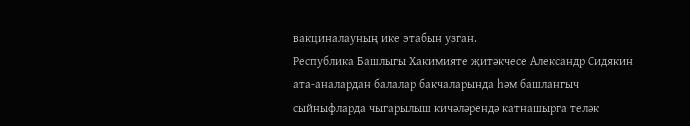вакциналауның ике этабын узган.
Республика Башлыгы Хакимияте җитәкчесе Александр Сидякин ата-аналардан балалар бакчаларында һәм башлангыч сыйныфларда чыгарылыш кичәләрендә катнашырга теләк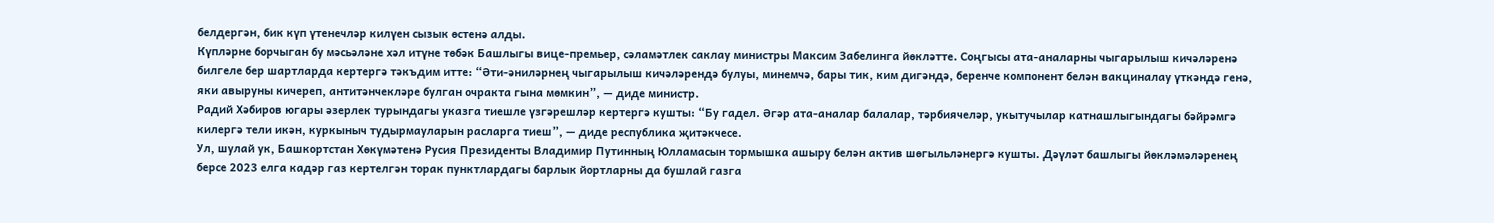белдергән, бик күп үтенечләр килүен сызык өстенә алды.
Күпләрне борчыган бу мәсьәләне хәл итүне төбәк Башлыгы вице-премьер, сәламәтлек саклау министры Максим Забелинга йөкләтте. Соңгысы ата-аналарны чыгарылыш кичәләренә билгеле бер шартларда кертергә тәкъдим итте: “Әти-әниләрнең чыгарылыш кичәләрендә булуы, минемчә, бары тик, ким дигәндә, беренче компонент белән вакциналау үткәндә генә, яки авыруны кичереп, антитәнчекләре булган очракта гына мөмкин”, — диде министр.
Радий Хәбиров югары әзерлек турындагы указга тиешле үзгәрешләр кертергә кушты: “Бу гадел. Әгәр ата-аналар балалар, тәрбиячеләр, укытучылар катнашлыгындагы бәйрәмгә килергә тели икән, куркыныч тудырмауларын расларга тиеш”, — диде республика җитәкчесе.
Ул, шулай ук, Башкортстан Хөкүмәтенә Русия Президенты Владимир Путинның Юлламасын тормышка ашыру белән актив шөгыльләнергә кушты. Дәүләт башлыгы йөкләмәләренең берсе 2023 елга кадәр газ кертелгән торак пунктлардагы барлык йортларны да бушлай газга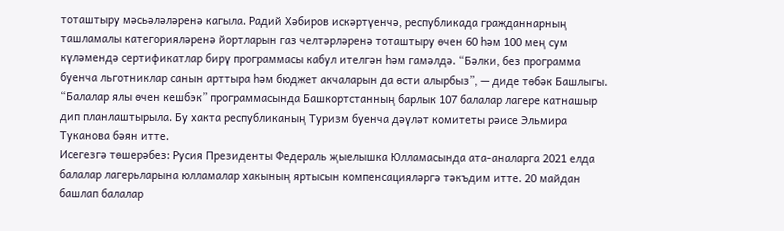тоташтыру мәсьәләләренә кагыла. Радий Хәбиров искәртүенчә, республикада гражданнарның ташламалы категорияләренә йортларын газ челтәрләренә тоташтыру өчен 60 һәм 100 мең сум күләмендә сертификатлар бирү программасы кабул ителгән һәм гамәлдә. “Бәлки, без программа буенча льготниклар санын арттыра һәм бюджет акчаларын да өсти алырбыз”, — диде төбәк Башлыгы.
“Балалар ялы өчен кешбэк” программасында Башкортстанның барлык 107 балалар лагере катнашыр дип планлаштырыла. Бу хакта республиканың Туризм буенча дәүләт комитеты рәисе Эльмира Туканова бәян итте.
Исегезгә төшерәбез: Русия Президенты Федераль җыелышка Юлламасында ата-аналарга 2021 елда балалар лагерьларына юлламалар хакының яртысын компенсацияләргә тәкъдим итте. 20 майдан башлап балалар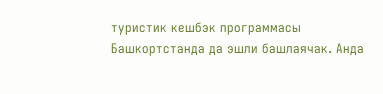туристик кешбэк программасы Башкортстанда да эшли башлаячак. Анда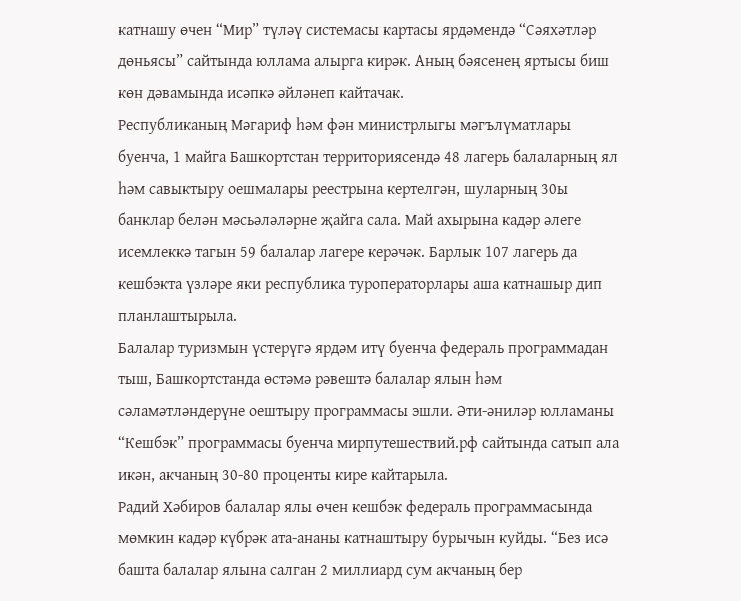катнашу өчен “Мир” түләү системасы картасы ярдәмендә “Сәяхәтләр дөньясы” сайтында юллама алырга кирәк. Аның бәясенең яртысы биш көн дәвамында исәпкә әйләнеп кайтачак.
Республиканың Мәгариф һәм фән министрлыгы мәгълүматлары буенча, 1 майга Башкортстан территориясендә 48 лагерь балаларның ял һәм савыктыру оешмалары реестрына кертелгән, шуларның 30ы банклар белән мәсьәләләрне җайга сала. Май ахырына кадәр әлеге исемлеккә тагын 59 балалар лагере керәчәк. Барлык 107 лагерь да кешбэкта үзләре яки республика туроператорлары аша катнашыр дип планлаштырыла.
Балалар туризмын үстерүгә ярдәм итү буенча федераль программадан тыш, Башкортстанда өстәмә рәвештә балалар ялын һәм сәламәтләндерүне оештыру программасы эшли. Әти-әниләр юлламаны “Кешбэк” программасы буенча мирпутешествий.рф сайтында сатып ала икән, акчаның 30-80 проценты кире кайтарыла.
Радий Хәбиров балалар ялы өчен кешбэк федераль программасында мөмкин кадәр күбрәк ата-ананы катнаштыру бурычын куйды. “Без исә башта балалар ялына салган 2 миллиард сум акчаның бер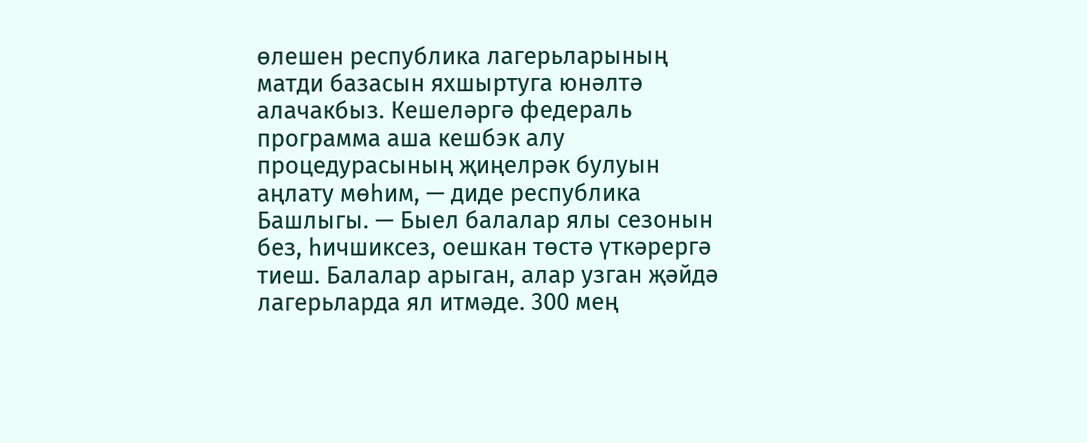өлешен республика лагерьларының матди базасын яхшыртуга юнәлтә алачакбыз. Кешеләргә федераль программа аша кешбэк алу процедурасының җиңелрәк булуын аңлату мөһим, — диде республика Башлыгы. — Быел балалар ялы сезонын без, һичшиксез, оешкан төстә үткәрергә тиеш. Балалар арыган, алар узган җәйдә лагерьларда ял итмәде. 300 мең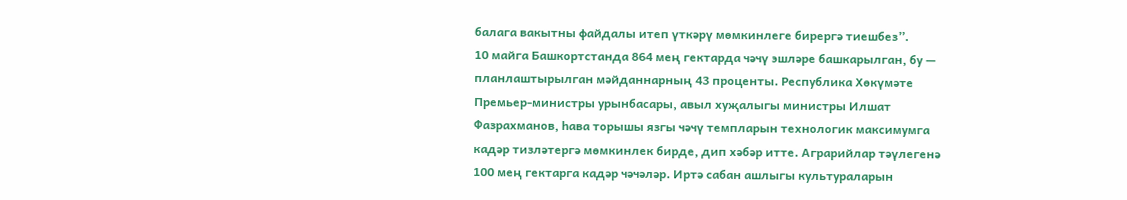балага вакытны файдалы итеп үткәрү мөмкинлеге бирергә тиешбез”.
10 майга Башкортстанда 864 мең гектарда чәчү эшләре башкарылган, бу — планлаштырылган мәйданнарның 43 проценты. Республика Хөкүмәте Премьер-министры урынбасары, авыл хуҗалыгы министры Илшат Фазрахманов, һава торышы язгы чәчү темпларын технологик максимумга кадәр тизләтергә мөмкинлек бирде, дип хәбәр итте. Аграрийлар тәүлегенә 100 мең гектарга кадәр чәчәләр. Иртә сабан ашлыгы культураларын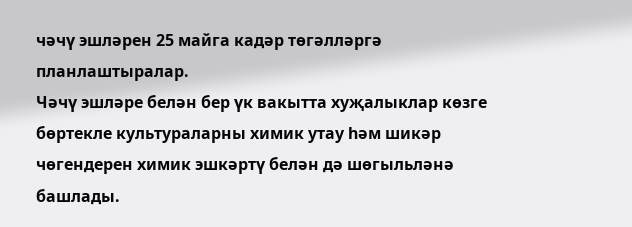чәчү эшләрен 25 майга кадәр төгәлләргә планлаштыралар.
Чәчү эшләре белән бер үк вакытта хуҗалыклар көзге бөртекле культураларны химик утау һәм шикәр чөгендерен химик эшкәртү белән дә шөгыльләнә башлады.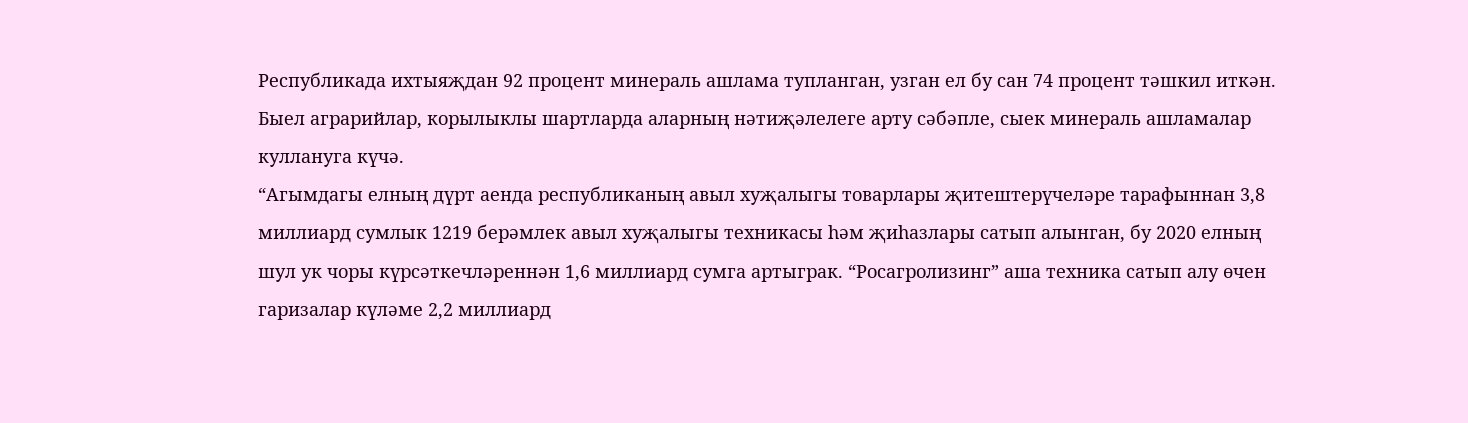Республикада ихтыяҗдан 92 процент минераль ашлама тупланган, узган ел бу сан 74 процент тәшкил иткән. Быел аграрийлар, корылыклы шартларда аларның нәтиҗәлелеге арту сәбәпле, сыек минераль ашламалар куллануга күчә.
“Агымдагы елның дүрт аенда республиканың авыл хуҗалыгы товарлары җитештерүчеләре тарафыннан 3,8 миллиард сумлык 1219 берәмлек авыл хуҗалыгы техникасы һәм җиһазлары сатып алынган, бу 2020 елның шул ук чоры күрсәткечләреннән 1,6 миллиард сумга артыграк. “Росагролизинг” аша техника сатып алу өчен гаризалар күләме 2,2 миллиард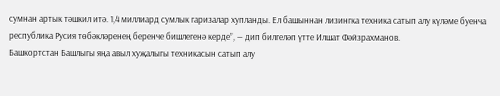сумнан артык тәшкил итә. 1,4 миллиард сумлык гаризалар хупланды. Ел башыннан лизингка техника сатып алу күләме буенча республика Русия төбәкләренең беренче бишлегенә керде”, — дип билгеләп үтте Илшат Фәйзрахманов.
Башкортстан Башлыгы яңа авыл хуҗалыгы техникасын сатып алу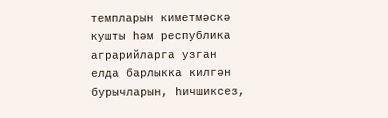темпларын киметмәскә кушты һәм республика аграрийларга узган елда барлыкка килгән бурычларын, һичшиксез,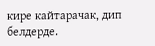кире кайтарачак, дип белдерде.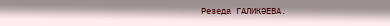Резеда ГАЛИКӘЕВА.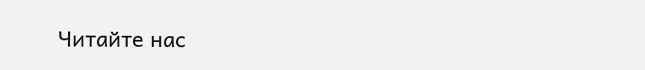Читайте нас